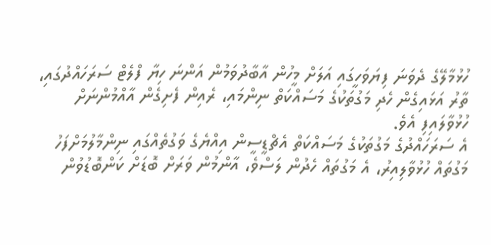ހުޅުމާލޭގެ ދެވަނަ ފިޔަވަހީގައި އަލަށް މީހުން އާބާދުވަމުން އަންނަ ހިޔާ ފްލެޓް ސަރަހައްދުގައި، ތާރު އަޅައިގެން ހެދި މަގުތަކުގެ މަސައްކަތް ނިންމައި، ރެއިން ފެށިގެން އާއްމުންނަށް ހުޅުވާލައިފި އެވެ.
އެ ސަރަހައްދުގެ މަގުތަކުގެ މަސައްކަތް އެޗްޑީސީން އިއްޔެގެ ވަގުތެއްގައި ނިންމާލުމަށްފަހު މަގުތައް ހުޅުވާލިއިރު، އެ މަގުތައް ހެދުން ލަސްވެ، އާންމުން ވަރަށް ބޮޑަށް ކަންބޮޑުވުން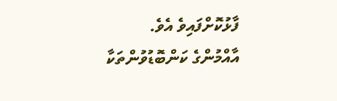ފާޅުކޮށްފައިވެ އެވެ.
އާއްމުންގެ ކަންބޮޑުވުންތަކާ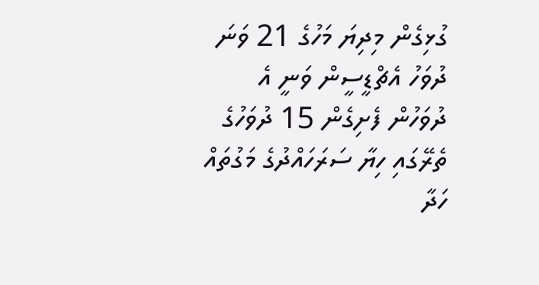ގުޅިގެން މިދިޔަ މަހުގެ 21 ވަނަ ދުވަހު އެޗްޑީސީން ވަނީ އެ ދުވަހުން ފެށިގެން 15 ދުވަހުގެ ތެރޭގައި ހިޔާ ސަރަހައްދުގެ މަގުތައް ހަދާ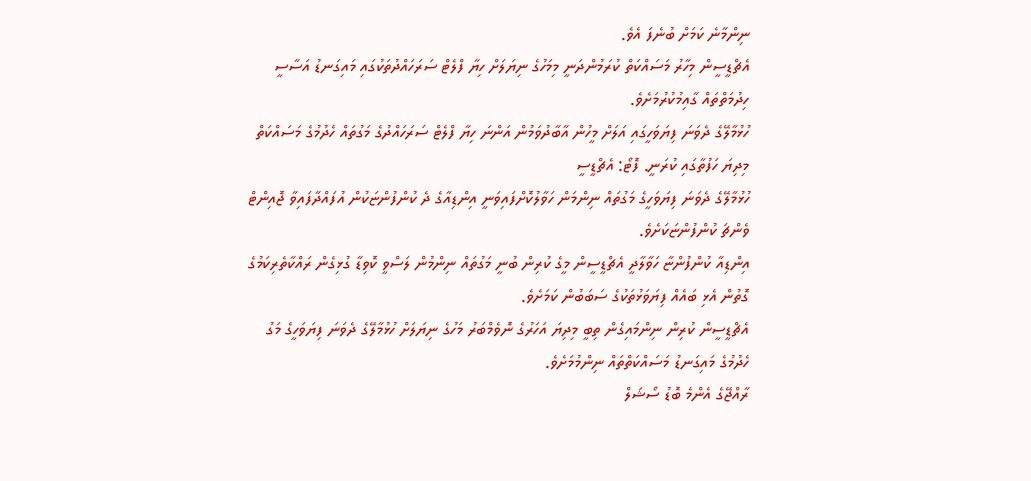ނިންމާނެ ކަމަށް ބުނެފަ އެވެ.
އެޗްޑީސީން މިހާރު މަސައްކަތް ކުރަމުންދަނީ މިމަހުގެ ނިޔަލަށް ހިޔާ ފްލެޓް ސަރަހައްދުތަކުގައި މައިގަނޑު އަސާސީ ހިދުމަތްތައް ގާއިމުކުރުމަށެވެ.
ހުޅުމާލޭގެ ދެވަނަ ފިޔަވަހީގައި އަލަށް މީހުން އާބާދުވަމުން އަންނަ ހިޔާ ފްލެޓް ސަރަހައްދުގެ މަގުތައް ހެދުމުގެ މަސައްކަތް މިދިޔަ ހަފުތާގައި ކުރަނީ. ފޮޓޯ: އެޗްޑީސީ
ހުޅުމާލޭގެ ދެވަނަ ފިޔަވަހީގެ މަގުތައް ނިންމަން ހަވާލުކޮށްފައިވަނީ އިންޑިއާގެ ދެ ކުންފުންޏަކުން އުފައްދާފައިވާ ޖޮއިންޓް ވެންޗަ ކުންފުންޏަކަށެވެ.
އިންޑިއާ ކުންފުންޏާ ހަވާލާދީ އެޗްޑީސީން މީގެ ކުރިން ބުނީ މަގުތައް ނިންމުން ލަސްވީ ކޮވިޑާ ގުޅިގެން ރައްކާތެރިކަމުގެ ގޮތުން އެޅި ބައެއް ފިޔަވަޅުތަކުގެ ސަބަބުން ކަމަށެވެ.
އެޗްޑީސީން ކުރިން ނިންމައިގެން ތިބީ މިދިޔަ އަހަރުގެ ނޮވެމްބަރު މަހުގެ ނިޔަލަށް ހުޅުމާލޭގެ ދެވަނަ ފިޔަވަހީގެ މަގު ހެދުމުގެ މައިގަނޑު މަސައްކަތްތައް ނިންމުމަށެވެ.
ރާއްޖޭގެ އެންމެ ބޮޑު ސޯޝަލް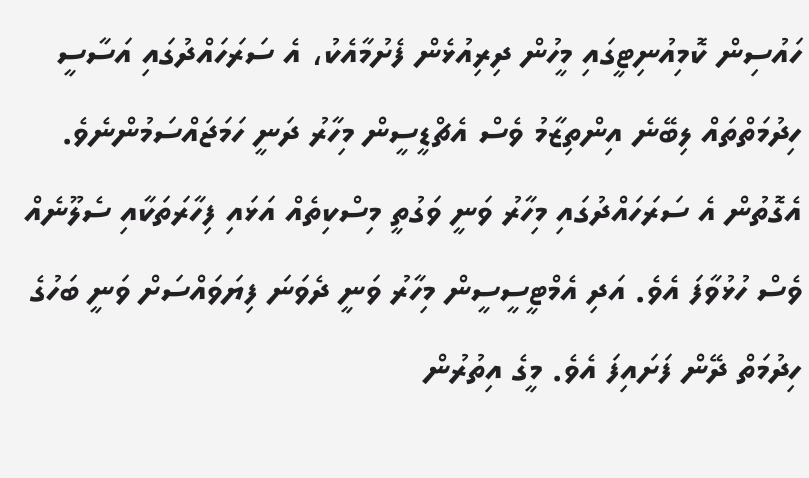ހައުސިން ކޮމިއުނިޓީގައި މީހުން ދިރިއުޅެން ފެށުމާއެކު، އެ ސަރަހައްދުގައި އަސާސީ ހިދުމަތްތައް ލިބޭނެ އިންތިޒާމު ވެސް އެޗްޑީސީން މިހާރު ދަނީ ހަމަޖައްސަމުންނެވެ. އެގޮތުން އެ ސަރަހައްދުގައި މިހާރު ވަނީ ވަގުތީ މިސްކިތެއް އަޅައި ފިހާރަތަކާއި ސެލޫނެއް ވެސް ހުޅުވާފަ އެވެ. އަދި އެމްޓީސީސީން މިހާރު ވަނީ ދެވަނަ ފިޔަވައްސަށް ވަނީ ބަހުގެ ހިދުމަތް ދޭން ފަށައިފަ އެވެ. މީގެ އިތުރުން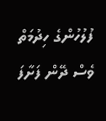ފުލުހުންގެ ހިދުމަތް ވެސް ދޭން ފަށާފަ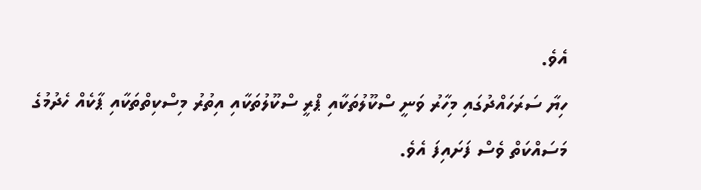އެވެ.
ހިޔާ ސަރަހައްދުގައި މިހާރު ވަނީ ސްކޫލުތަކާއި ޕްރީ ސްކޫލުތަކާއި އިތުރު މިސްކިތްތަކާއި ޕާކެއް ހެދުމުގެ މަސައްކަތް ވެސް ފަށައިފަ އެވެ.